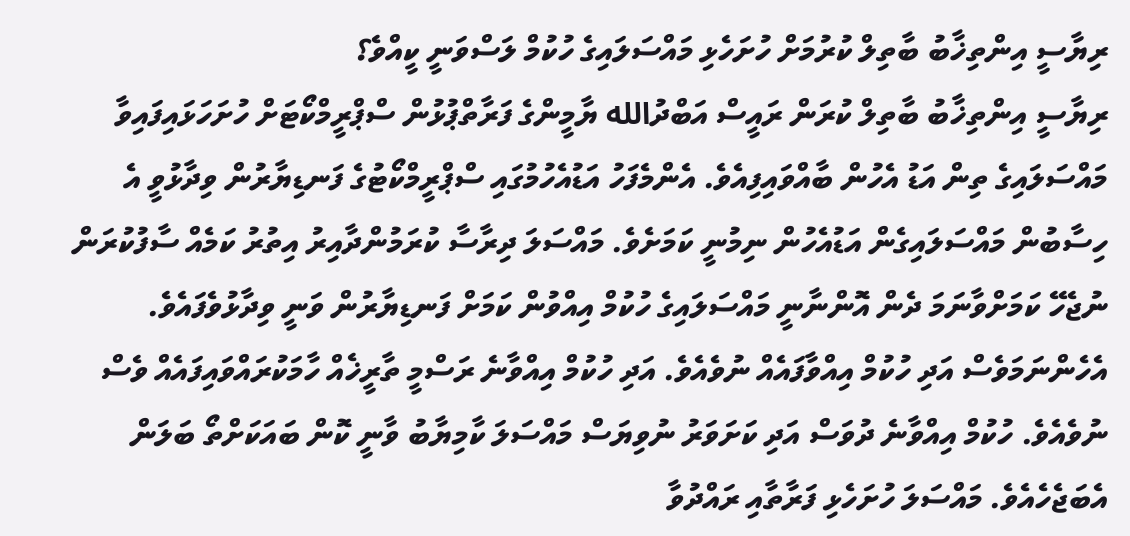ރިޔާސީ އިންތިޚާބު ބާތިލް ކުރުމަށް ހުށަހެޅި މައްސަލައިގެ ހުކުމް ލަސްވަނީ ކީއްވެ؟
ރިޔާސީ އިންތިޚާބު ބާތިލް ކުރަން ރައީސް އަބްދުالله ޔާމީންގެ ފަރާތްޕުޅުން ސްޕްރީމްކޯޓަށް ހުށަހަޅައިފައިވާ މައްސަލައިގެ ތިން އަޑު އެހުން ބާއްވައިފިއެވެ. އެންމެފަހު އަޑުއެހުމުގައި ސްޕްރީމްކޯޓުގެ ފަނޑިޔާރުން ވިދާޅުވީ އެ ހިސާބުން މައްސަލައިގެން އަޑުއެހުން ނިމުނީ ކަމަށެވެ. މައްސަލަ ދިރާސާ ކުރަމުންދާއިރު އިތުރު ކަމެއް ސާފުކުރަން ނުޖެހޭ ކަމަށްވާނަމަ ދެން އޮންނާނީ މައްސަލައިގެ ހުކުމް އިއްވުން ކަމަށް ފަނޑިޔާރުން ވަނީ ވިދާޅުވެފައެވެ.
އެހެންނަމަވެސް އަދި ހުކުމް އިއްވާފައެއް ނުވެއެވެ. އަދި ހުކުމް އިއްވާނެ ރަސްމީ ތާރީޚެއް ހާމަކުރައްވައިފައެއް ވެސް ނުވެއެވެ. ހުކުމް އިއްވާނެ ދުވަސް އަދި ކަށަވަރު ނުވިޔަސް މައްސަލަ ކާމިޔާބު ވާނީ ކޮން ބައަކަށްތޯ ބަލަން އެބަޖެހެއެވެ. މައްސަލަ ހުށަހެޅި ފަރާތާއި ރައްދުވާ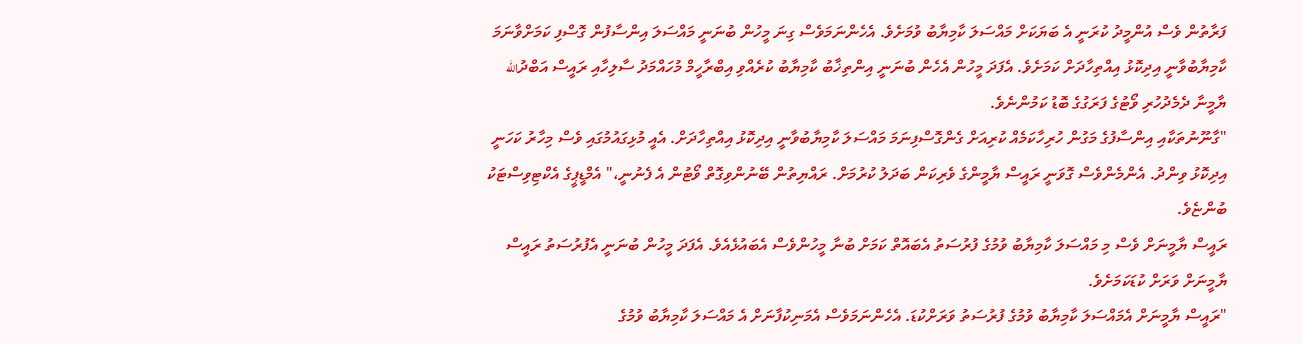ފަރާތުން ވެސް އުންމީދު ކުރަނީ އެ ބަޔަކަށް މައްސަލަ ކާމިޔާބު ވުމަށެވެ. އެހެންނަމަވެސް ގިނަ މީހުން ބުނަނީ މައްސަލަ އިންސާފުން ގޮސްފި ކަމަށްވާނަމަ ކާމިޔާބުވާނީ އިދިކޮޅު އިއްތިހާދަށް ކަމަށެވެ. އެފަދަ މީހުން އެހެން ބުނަނީ އިންތިޚާބު ކާމިޔާބު ކުރެއްވި އިބްރާހީމް މުހައްމަދު ސާލިހާއި ރައީސް އަބްދުالله ޔާމީނާ ދެމެދުހުރި ވޯޓުގެ ފަރަގުގެ ބޮޑު ކަމުންނެވެ.
"ގާނޫނުތަކާއި އިންސާފުގެ މަގުން ހުރިހާކަމެއް ކުރިއަށް ގެންގޮސްފިނަމަ މައްސަލަ ކާމިޔާބުވާނީ އިދިކޮޅު އިއްތިހާދަށް. އެއީ މުޅިގައުމުގައި ވެސް މިހާރު ކަހަނީ އިދިކޮޅު ވިންދު. އެންމެންވެސް ގޮވަނީ ރައީސް ޔާމީންގެ ވެރިކަން ބަދަލު ކުރުމަށް. ރައްޔިތުން ބޭނުންވިގޮތް ވޯޓުން އެ ފެނުނީ،" އެމްޑީޕީގެ އެކްޓިވިސްޓަކު ބުންޏެވެ.
ރައީސް ޔާމީނަށް ވެސް މި މައްސަލަ ކާމިޔާބު ވުމުގެ ފުރުސަތު އެބައޮތް ކަމަށް ބުނާ މީހުންވެސް އެބައުޅެއެވެ. އެފަދަ މީހުން ބުނަނީ އެފުރުސަތު ރައީސް ޔާމީނަށް ވަރަށް ކުޑަކަމަށެވެ.
"ރައީސް ޔާމީނަށް އެމައްސަލަ ކާމިޔާބު ވުމުގެ ފުރުސަތު ވަރަށްކުޑަ. އެހެންނަމަވެސް އެމަނިކުފާނަށް އެ މައްސަލަ ކާމިޔާބު ވުމުގެ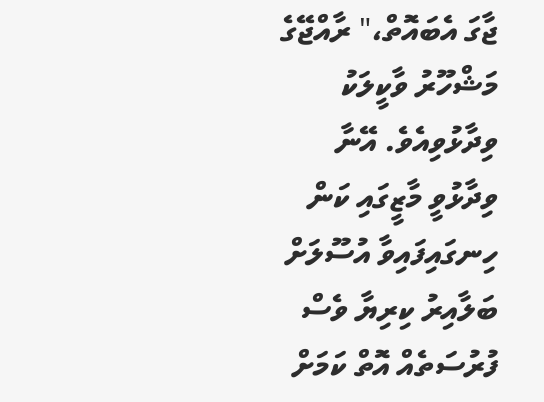ޖާގަ އެބައޮތް،" ރާއްޖޭގެ މަޝްހޫރު ވާކީލަކު ވިދާޅުވިއެވެ. އޭނާ ވިދާޅުވީ މާޒީގައި ކަން ހިނގައިފައިވާ އުސޫލަށް ބަލާއިރު ކިރިޔާ ވެސް ފުރުސަތެއް އޮތް ކަމަށް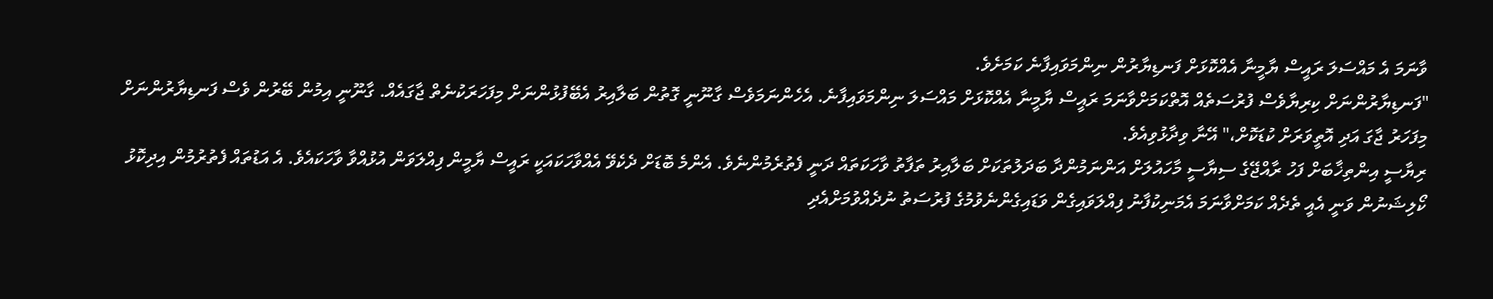ވާނަމަ އެ މައްސަލަ ރައީސް ޔާމީނާ އެއްކޮޅަށް ފަނޑިޔާރުން ނިންމަވައިފާނެ ކަމަށެވެ.
"ފަނޑިޔާރުންނަށް ކިރިޔާވެސް ފުރުސަތެއް އޮތްކަމަށްވާނަމަ ރައީސް ޔާމީނާ އެއްކޮޅަށް މައްސަލަ ނިންމަވައިފާނެ. އެހެންނަމަވެސް ގާނޫނީ ގޮތުން ބަލާއިރު އެބޭފުޅުންނަށް މިފަހަރަކުނެތް ޖާގައެއް. ގާނޫނީ އިމުން ބޭރުން ވެސް ފަނޑިޔާރުންނަށް މިފަހަރު ޖާގަ އަދި އޮތީވަރަށް ކުޑަކޮށް،" އޭނާ ވިދާޅުވިއެވެ.
ރިޔާސީ އިންތިޚާބަށް ފަހު ރާއްޖޭގެ ސިޔާސީ މާހައުލަށް އަންނަމުންދާ ބަދަލުތަކަށް ބަލާއިރު ތަފާތު ވާހަކަތައް ދަނީ ފެތުރެމުންނެވެ. އެންމެ ބޮޑަށް ދެކެވޭ އެއްވާހަކައަކީ ރައީސް ޔާމީން ފިއްލަވަން އުޅުއްވާ ވާހަކައެވެ. އެ އަޑުތައް ފެތުރުމުން އިދިކޮޅު ކޯލިޝަނުން ވަނީ އެއީ ތެދެއް ކަމަށްވާނަމަ އެމަނިކުފާނު ފިއްލަވައިގެން ވަޑައިގެންނެވުމުގެ ފުރުސަތު ނުދެއްވުމަށްއެދި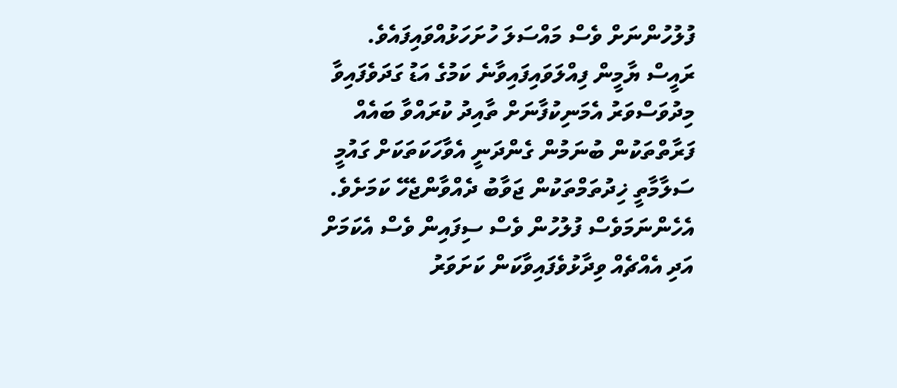ފުލުހުންނަށް ވެސް މައްސަލަ ހުށަހަޅުއްވައިފައެވެ.
ރައީސް ޔާމީން ފިއްލަވައިފައިވާނެ ކަމުގެ އަޑު ގަދަވެފައިވާ މިދުވަސްވަރު އެމަނިކުފާނަށް ތާއިދު ކުރައްވާ ބައެއް ފަރާތްތަކުން ބުނަމުން ގެންދަނީ އެވާހަކަތަކަށް ގައުމީ ސަލާމާތީ ޚިދުތަމްތަކުން ޖަވާބު ދެއްވާންޖެހޭ ކަމަށެވެ. އެހެންނަމަވެސް ފުލުހުން ވެސް ސިފައިން ވެސް އެކަމަށް އަދި އެއްޗެއް ވިދާޅުވެފައިވާކަން ކަށަވަރު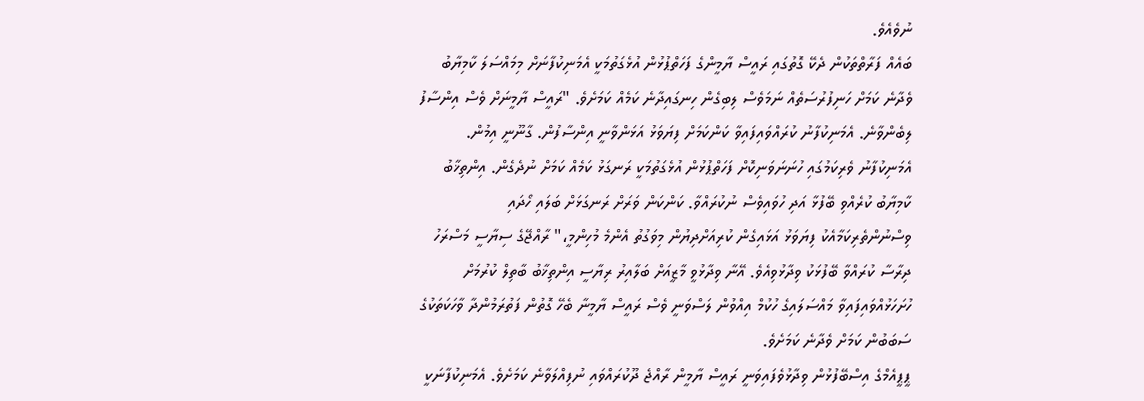ނުވެއެވެ.
ބައެއް ފަރާތްތަކުން ދެކޭ ގޮތުގައި ރައީސް ޔާމީންގެ ފަހަތްޕުޅުން އުޅެގަތުމަކީ އެމަނިކުފާނަށް މިމައްސަލަ ކާމިޔާބު ވެދާނެ ކަމަށް ހަނިފުރުސަތެއް ނަމަވެސް ލިބިގެން ހިނގައިދާނެ ކަމެއް ކަމަށެވެ. "ރައީސް ޔާމީނަށް ވެސް އިންސާފު ލިބެންވާނެ. އެމަނިކުފާނު ކުރައްވައިފައިވާ ކަންކަމަށް ފިޔަވަޅު އަޅަންވާނީ އިންސާފުން. ގާނޫނީ އިމުން. އެމަނިކުފާނު ވެރިކަމުގައި ހުނަނަވަނިކޮށް ފަހަތްޕުޅުން އުޅެގަތުމަކީ ރަނގަޅު ކަމެއް ކަމަށް ނުދެގެން. އިންތިޚާބު ކާމިޔާބު ކުރެއްވި ބޭފުޅާ އަދި ހުވައިވެސް ނުކުރައްވާ. ކަންކަން ވަރަށް ރަނގަޅަށް ބަލައި ހޯދައި ވިސްނުންތެރިކަމާއެކު ފިޔަވަޅު އަޅައިގެން ކުރިއަށްދިޔުން މިވަގުތު އެންމެ މުހިންމީ،" ރާއްޖޭގެ ސިޔާސީ މަސްރަހު ދިރާސާ ކުރައްވާ ބޭފުޅަކު ވިދާޅުވިއެވެ. އޭނާ ވިދާޅުވީ މާޒީއަށް ބަލާއިރު ރިޔާސީ އިންތިޚާބު ބާތިލް ކުރުމަށް ހުށަހަޅުއްވައިފައިވާ މައްސަލައިގެ ހުކުމް އިއްވުން ލަސްވަނީ ވެސް ރައީސް ޔާމީނާ ބެހޭ ގޮތުން ފަތުރަމުންދާ ވާހަކަތަކުގެ ސަބަބުން ކަމަށް ވެދާނެ ކަމަށެވެ.
ޕީޕީއެމްގެ އިސްބޭފުޅުން ވިދާޅުވެފައިވަނީ ރައީސް ޔާމީން ރާއްޖެ ދޫކުރައްވައި ނުފިއްލަވާނެ ކަމަށެވެ. އެމަނިކުފާނަކީ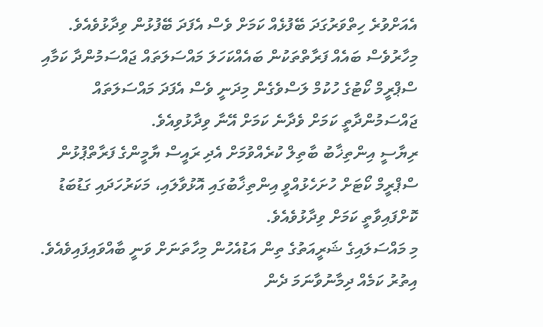އެއަށްވުރެ ހިތްވަރުގަދަ ބޭފުޅެއް ކަމަށް ވެސް އެފަދަ ބޭފުޅުން ވިދާޅުވެއެވެ.
މިހާރުވެސް ބައެއް ފަރާތްތަކުން ބައެއްކަހަލަ މައްސަލަތައް ޖައްސަމުންދާ ކަމާއި ސްޕްރީމް ކޯޓުގެ ހުކުމް ލަސްވެގެން މިދަނީ ވެސް އެފަދަ މައްސަލަތައް ޖައްސަމުންދާތީ ކަމަށް ވެދާނެ ކަމަށް އޭނާ ވިދާޅުވިއެވެ.
ރިޔާސީ އިންތިޚާބު ބާތިލް ކުރެއްވުމަށް އެދި ރައީސް ޔާމީންގެ ފަރާތްޕުޅުން ސްޕްރީމް ކޯޓަށް ހުށަހެޅުއްވީ އިންތިޚާބުގައި އޮޅުވާލައި، މަކަރުހަދައި ގަޑުބަޑު ކޮށްފައިވާތީ ކަމަށް ވިދާޅުވެއެވެ.
މި މައްސަލައިގެ ޝަރީއަތުގެ ތިން އަޑުއެހުން މިހާތަނަށް ވަނީ ބާއްވައިފައިވެއެވެ. އިތުރު ކަމެއް ދިމާނުވާނަމަ ދެން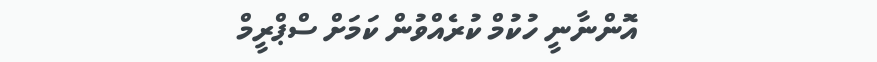އޮންނާނީ ހުކުމް ކުރެއްވުން ކަމަށް ސްޕްރީމް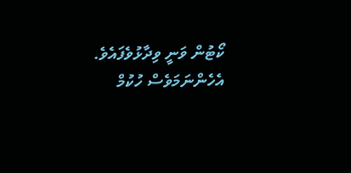ކޯޓުން ވަނީ ވިދާޅުވެފައެވެ. އެހެންނަމަވެސް ހުކުމް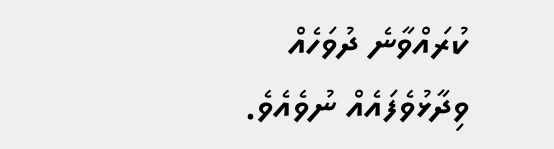ކުރައްވާނެ ދުވަހެއް ވިދާޅުވެފައެއް ނުވެއެވެ.